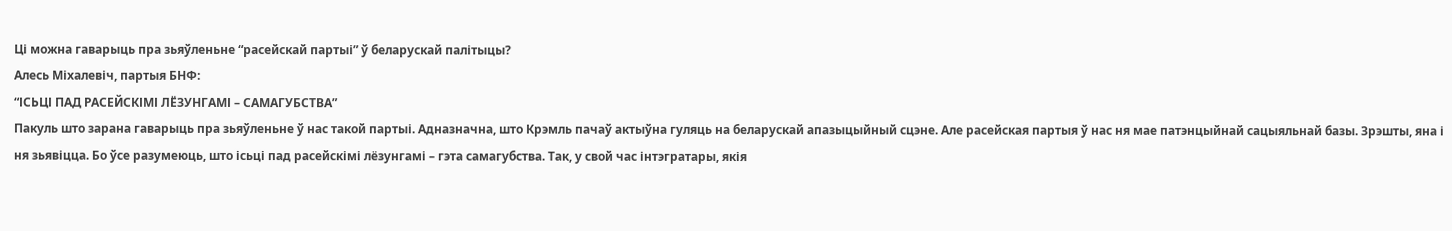Ці можна гаварыць пра зьяўленьне “расейскай партыі” ў беларускай палітыцы?
Алесь Міхалевіч, партыя БНФ:
“ІСЬЦІ ПАД РАСЕЙСКІМІ ЛЁЗУНГАМІ – САМАГУБСТВА”
Пакуль што зарана гаварыць пра зьяўленьне ў нас такой партыі. Адназначна, што Крэмль пачаў актыўна гуляць на беларускай апазыцыйный сцэне. Але расейская партыя ў нас ня мае патэнцыйнай сацыяльнай базы. Зрэшты, яна і ня зьявіцца. Бо ўсе разумеюць, што ісьці пад расейскімі лёзунгамі – гэта самагубства. Так, у свой час інтэгратары, якія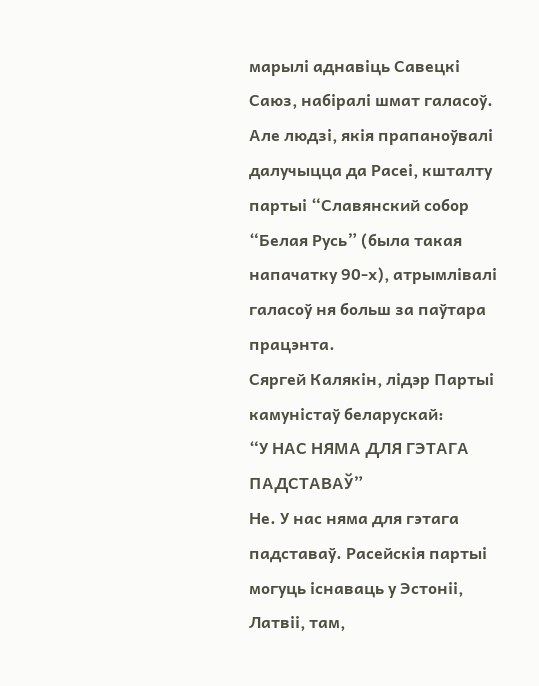марылі аднавіць Савецкі Саюз, набіралі шмат галасоў. Але людзі, якія прапаноўвалі далучыцца да Расеі, кшталту партыі “Славянский собор “Белая Русь” (была такая напачатку 90-х), атрымлівалі галасоў ня больш за паўтара працэнта.
Сяргей Калякін, лідэр Партыі камуністаў беларускай:
“У НАС НЯМА ДЛЯ ГЭТАГА ПАДСТАВАЎ”
Не. У нас няма для гэтага падставаў. Расейскія партыі могуць існаваць у Эстоніі, Латвіі, там,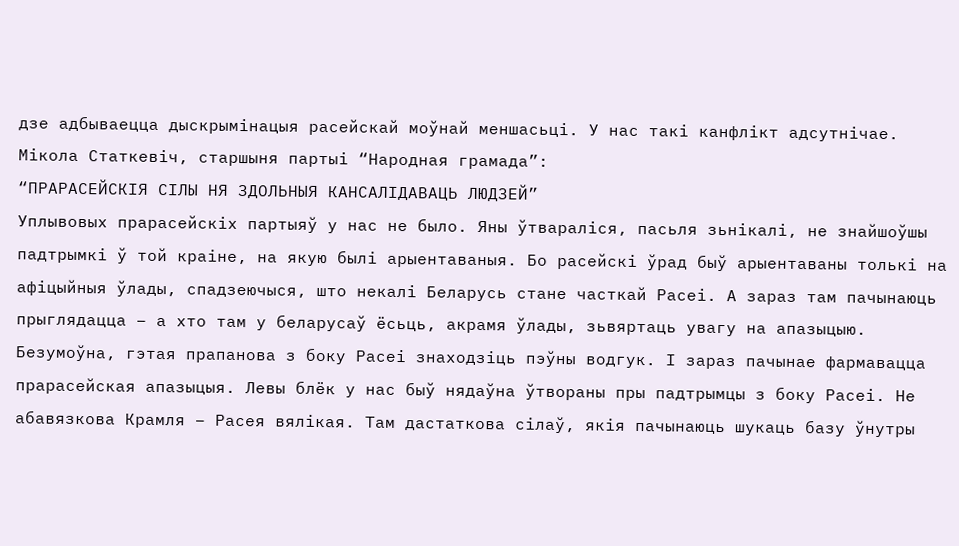дзе адбываецца дыскрымінацыя расейскай моўнай меншасьці. У нас такі канфлікт адсутнічае.
Мікола Статкевіч, старшыня партыі “Народная грамада”:
“ПРАРАСЕЙСКІЯ СІЛЫ НЯ ЗДОЛЬНЫЯ КАНСАЛІДАВАЦЬ ЛЮДЗЕЙ”
Уплывовых прарасейскіх партыяў у нас не было. Яны ўтвараліся, пасьля зьнікалі, не знайшоўшы падтрымкі ў той краіне, на якую былі арыентаваныя. Бо расейскі ўрад быў арыентаваны толькі на афіцыйныя ўлады, спадзеючыся, што некалі Беларусь стане часткай Расеі. А зараз там пачынаюць прыглядацца – а хто там у беларусаў ёсьць, акрамя ўлады, зьвяртаць увагу на апазыцыю. Безумоўна, гэтая прапанова з боку Расеі знаходзіць пэўны водгук. І зараз пачынае фармавацца прарасейская апазыцыя. Левы блёк у нас быў нядаўна ўтвораны пры падтрымцы з боку Расеі. Не абавязкова Крамля – Расея вялікая. Там дастаткова сілаў, якія пачынаюць шукаць базу ўнутры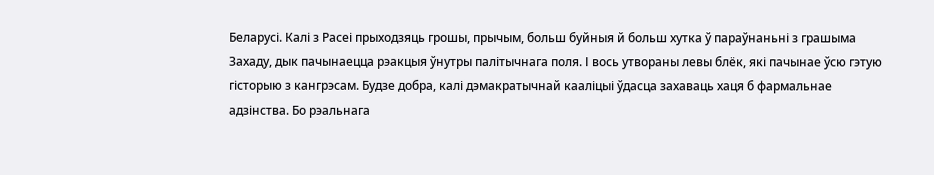Беларусі. Калі з Расеі прыходзяць грошы, прычым, больш буйныя й больш хутка ў параўнаньні з грашыма Захаду, дык пачынаецца рэакцыя ўнутры палітычнага поля. І вось утвораны левы блёк, які пачынае ўсю гэтую гісторыю з кангрэсам. Будзе добра, калі дэмакратычнай кааліцыі ўдасца захаваць хаця б фармальнае адзінства. Бо рэальнага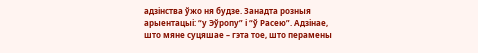адзінства ўжо ня будзе. Занадта розныя арыентацыі: “у Эўропу” і “ў Расею”. Адзінае, што мяне суцяшае – гэта тое, што перамены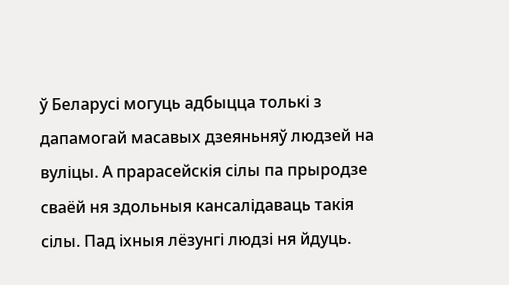ў Беларусі могуць адбыцца толькі з дапамогай масавых дзеяньняў людзей на вуліцы. А прарасейскія сілы па прыродзе сваёй ня здольныя кансалідаваць такія сілы. Пад іхныя лёзунгі людзі ня йдуць.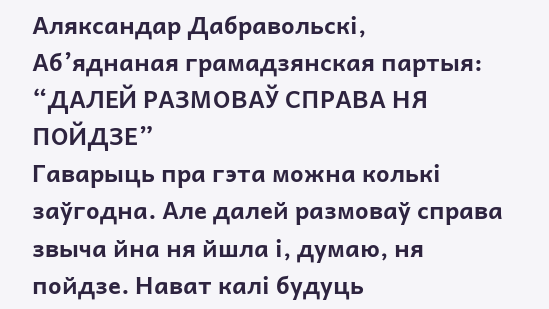Аляксандар Дабравольскі, Аб’яднаная грамадзянская партыя:
“ДАЛЕЙ РАЗМОВАЎ СПРАВА НЯ ПОЙДЗЕ”
Гаварыць пра гэта можна колькі заўгодна. Але далей размоваў справа звыча йна ня йшла і, думаю, ня пойдзе. Нават калі будуць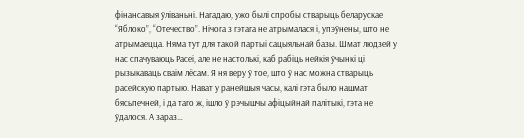фінансавыя ўліваньні. Нагадаю, ужо былі спробы стварыць беларускае “Яблоко”, “Отечество”. Нічога з гэтага не атрымалася і, упэўнены, што не атрымаецца. Няма тут для такой партыі сацыяльнай базы. Шмат людзей у нас спачуваюць Расеі, але не настолькі, каб рабіць нейкія ўчынкі ці рызыкаваць сваім лёсам. Я ня веру ў тое, што ў нас можна стварыць расейскую партыю. Нават у ранейшыя часы, калі гэта было нашмат бясьпечней, і да таго ж, ішло ў рэчышчы афіцыйнай палітыкі, гэта не ўдалося. А зараз…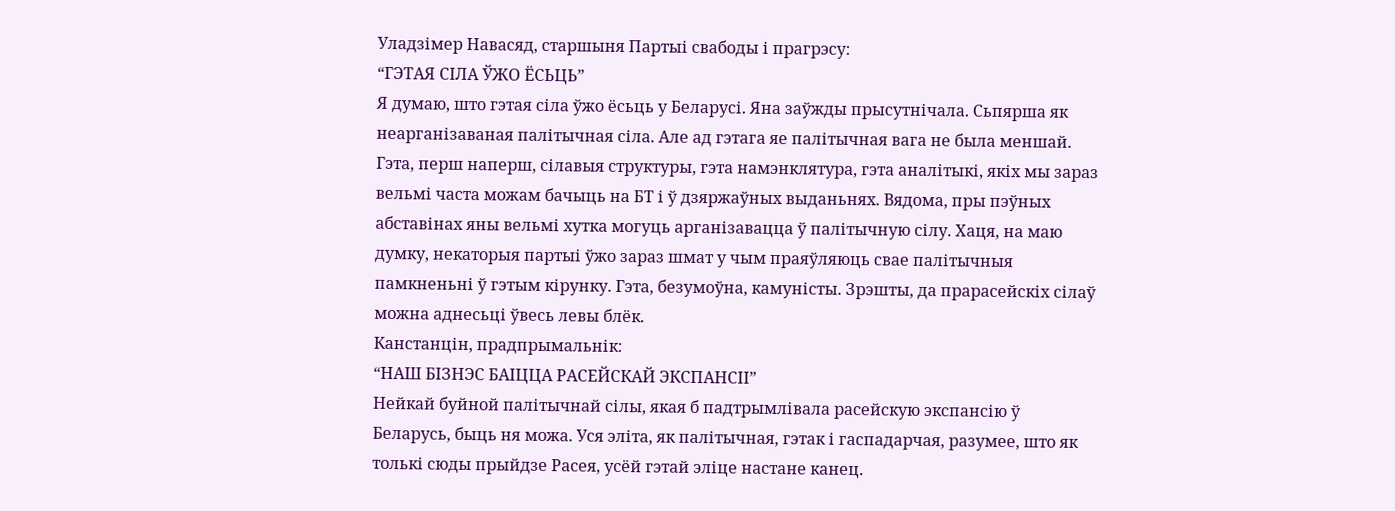Уладзімер Навасяд, старшыня Партыі свабоды і прагрэсу:
“ГЭТАЯ СІЛА ЎЖО ЁСЬЦЬ”
Я думаю, што гэтая сіла ўжо ёсьць у Беларусі. Яна заўжды прысутнічала. Сьпярша як неарганізаваная палітычная сіла. Але ад гэтага яе палітычная вага не была меншай. Гэта, перш наперш, сілавыя структуры, гэта намэнклятура, гэта аналітыкі, якіх мы зараз вельмі часта можам бачыць на БТ і ў дзяржаўных выданьнях. Вядома, пры пэўных абставінах яны вельмі хутка могуць арганізавацца ў палітычную сілу. Хаця, на маю думку, некаторыя партыі ўжо зараз шмат у чым праяўляюць свае палітычныя памкненьні ў гэтым кірунку. Гэта, безумоўна, камуністы. Зрэшты, да прарасейскіх сілаў можна аднесьці ўвесь левы блёк.
Канстанцін, прадпрымальнік:
“НАШ БІЗНЭС БАІЦЦА РАСЕЙСКАЙ ЭКСПАНСІІ”
Нейкай буйной палітычнай сілы, якая б падтрымлівала расейскую экспансію ў Беларусь, быць ня можа. Уся эліта, як палітычная, гэтак і гаспадарчая, разумее, што як толькі сюды прыйдзе Расея, усёй гэтай эліце настане канец.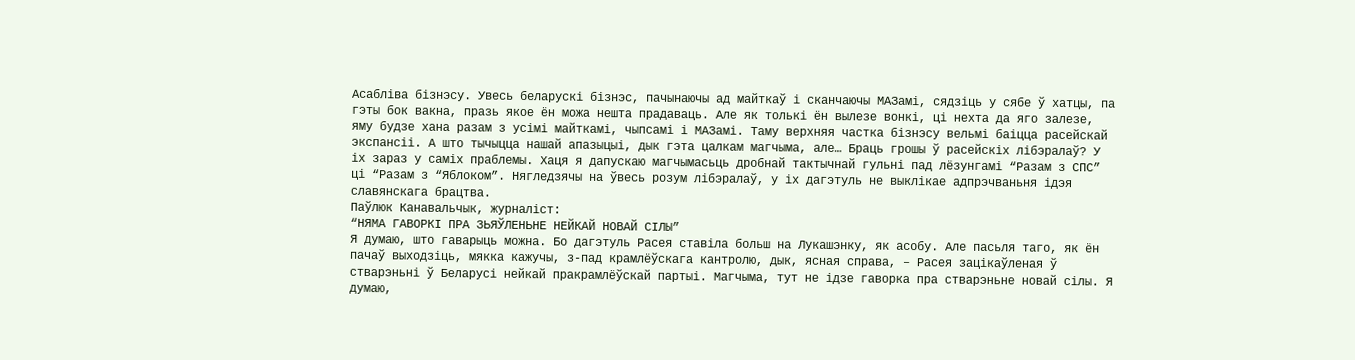Асабліва бізнэсу. Увесь беларускі бізнэс, пачынаючы ад майткаў і сканчаючы МАЗамі, сядзіць у сябе ў хатцы, па гэты бок вакна, празь якое ён можа нешта прадаваць. Але як толькі ён вылезе вонкі, ці нехта да яго залезе, яму будзе хана разам з усімі майткамі, чыпсамі і МАЗамі. Таму верхняя частка бізнэсу вельмі баіцца расейскай экспансіі. А што тычыцца нашай апазыцыі, дык гэта цалкам магчыма, але… Браць грошы ў расейскіх лібэралаў? У іх зараз у саміх праблемы. Хаця я дапускаю магчымасьць дробнай тактычнай гульні пад лёзунгамі “Разам з СПС” ці “Разам з “Яблоком”. Нягледзячы на ўвесь розум лібэралаў, у іх дагэтуль не выклікае адпрэчваньня ідэя славянскага брацтва.
Паўлюк Канавальчык, журналіст:
“НЯМА ГАВОРКІ ПРА ЗЬЯЎЛЕНЬНЕ НЕЙКАЙ НОВАЙ СІЛЫ”
Я думаю, што гаварыць можна. Бо дагэтуль Расея ставіла больш на Лукашэнку, як асобу. Але пасьля таго, як ён пачаў выходзіць, мякка кажучы, з-пад крамлёўскага кантролю, дык, ясная справа, – Расея зацікаўленая ў стварэньні ў Беларусі нейкай пракрамлёўскай партыі. Магчыма, тут не ідзе гаворка пра стварэньне новай сілы. Я думаю,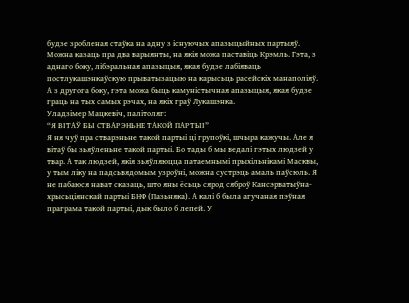будзе зробленая стаўка на адну з існуючых апазыцыйных партыяў. Можна казаць пра два варыянты, на якія можа паставіць Крэмль. Гэта, з аднаго боку, лібэральная апазыцыя, якая будзе лабіяваць постлукашэнкаўскую прыватызацыю на карысьць расейскіх манаполіяў. А з другога боку, гэта можа быць камуністычная апазыцыя, якая будзе граць на тых самых рэчах, на якіх граў Лукашэнка.
Уладзімер Мацкевіч, палітоляг:
“Я ВІТАЎ БЫ СТВАРЭНЬНЕ ТАКОЙ ПАРТЫІ”
Я ня чуў пра стварэньне такой партыі ці групоўкі, шчыра кажучы. Але я вітаў бы зьяўленьне такой партыі. Бо тады б мы ведалі гэтых людзей у твар. А так людзей, якія зьяўляюцца патаемнымі прыхільнікамі Масквы, у тым ліку на падсьвядомым узроўні, можна сустрэць амаль паўсюль. Я не пабаюся нават сказаць, што яны ёсьць сярод сяброў Кансэрватыўна-хрысьціянскай партыі БНФ (Пазьняка). А калі б была агучаная пэўная праграма такой партыі, дык было б лепей. У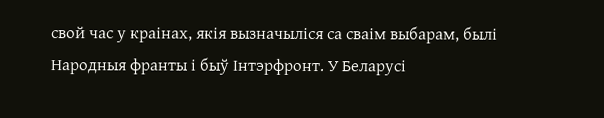свой час у краінах, якія вызначыліся са сваім выбарам, былі Народныя франты і быў Інтэрфронт. У Беларусі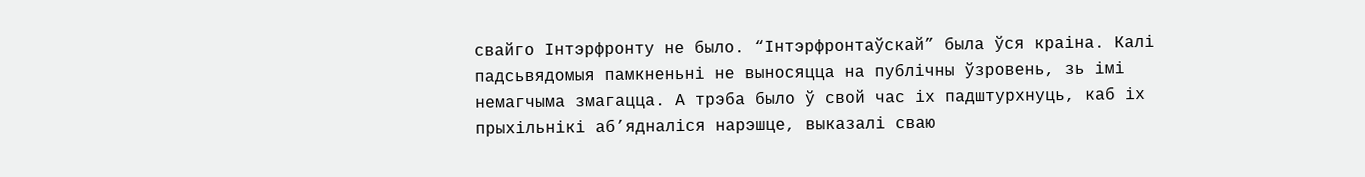свайго Інтэрфронту не было. “Інтэрфронтаўскай” была ўся краіна. Калі падсьвядомыя памкненьні не выносяцца на публічны ўзровень, зь імі немагчыма змагацца. А трэба было ў свой час іх падштурхнуць, каб іх прыхільнікі аб’ядналіся нарэшце, выказалі сваю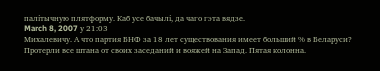палітычную плятформу. Каб усе бачылі, да чаго гэта вядзе.
March 8, 2007 у 21:03
Михалевичу. А что партия БНФ за 18 лет существования имеет больший % в Беларуси? Протерли все штана от своих заседаний и вояжей на Запад. Пятая колонна.